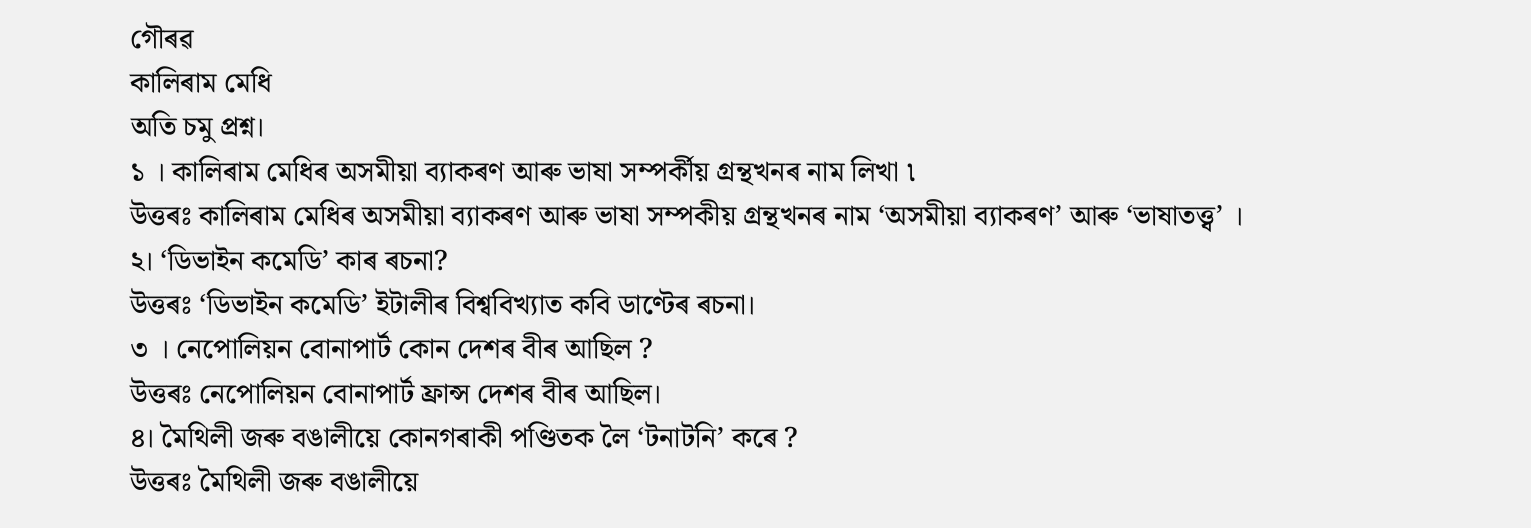গৌৰৱ
কালিৰাম মেধি
অতি চমু প্ৰশ্ন।
১ । কালিৰাম মেধিৰ অসমীয়া ব্যাকৰণ আৰু ভাষা সম্পৰ্কীয় গ্ৰন্থখনৰ নাম লিখা ৷
উত্তৰঃ কালিৰাম মেধিৰ অসমীয়া ব্যাকৰণ আৰু ভাষা সম্পকীয় গ্ৰন্থখনৰ নাম ‘অসমীয়া ব্যাকৰণ’ আৰু ‘ভাষাতত্ত্ব’ ।
২। ‘ডিভাইন কমেডি’ কাৰ ৰচনা?
উত্তৰঃ ‘ডিভাইন কমেডি’ ইটালীৰ বিশ্ববিখ্যাত কবি ডাণ্টেৰ ৰচনা।
৩ । নেপোলিয়ন বোনাপাৰ্ট কোন দেশৰ বীৰ আছিল ?
উত্তৰঃ নেপোলিয়ন বোনাপাৰ্ট ফ্ৰান্স দেশৰ বীৰ আছিল।
৪। মৈথিলী জৰু বঙালীয়ে কোনগৰাকী পণ্ডিতক লৈ ‘টনাটনি’ কৰে ?
উত্তৰঃ মৈথিলী জৰু বঙালীয়ে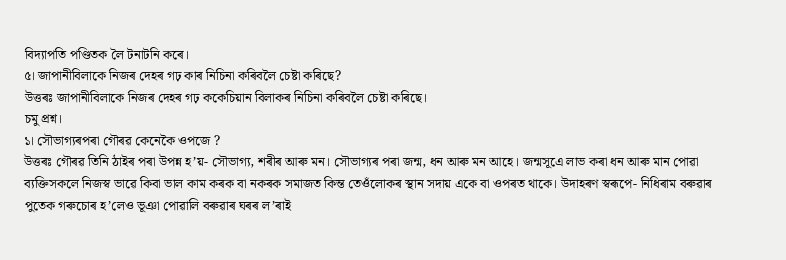বিদ্যাপতি পণ্ডিতক লৈ টনাটনি কৰে।
৫। জাপানীবিলাকে নিজৰ দেহৰ গঢ় কাৰ নিচিনা কৰিবলৈ চেষ্টা কৰিছে?
উত্তৰঃ জাপানীবিলাকে নিজৰ দেহৰ গঢ় ককেচিয়ান বিলাকৰ নিচিনা কৰিবলৈ চেষ্টা কৰিছে।
চমু প্ৰশ্ন।
১। সৌভাগ্যৰপৰা গৌৰৱ কেনেকৈ ওপজে ?
উত্তৰঃ গৌৰৱ তিনি ঠাইৰ পৰা উপন্ন হ’য়- সৌভাগ্য, শৰীৰ আৰু মন। সৌভাগ্যৰ পৰা জন্ম, ধন আৰু মন আহে। জন্মসূএে লাভ কৰা ধন আৰু মান পোৱা ব্যক্তিসকলে নিজস্ব ভাৱে কিবা ভাল কাম কৰক বা নকৰক সমাজত কিন্ত তেওঁলোকৰ স্থান সদায় একে বা ওপৰত থাকে। উদাহৰণ স্বৰূপে- নিধিৰাম বৰুৱাৰ পুতেক গৰুচোৰ হ’লেও ভূঞা পোৱালি বৰুৱাৰ ঘৰৰ ল’ৰাই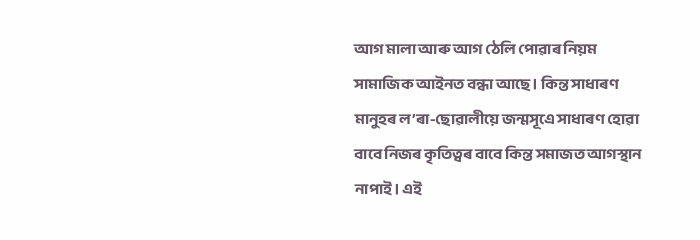আগ মালা আৰু আগ ঠেলি পোৱাৰ নিয়ম সামাজিক আইনত বন্ধা আছে। কিন্ত সাধাৰণ মানুহৰ ল’ৰা-ছোৱালীয়ে জন্মসূএে সাধাৰণ হোৱা বাবে নিজৰ কৃতিত্বৰ বাবে কিন্ত সমাজত আগস্থান নাপাই। এই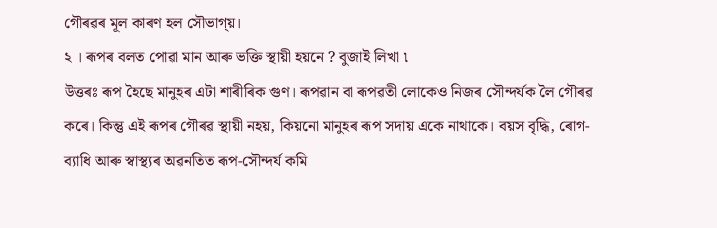গৌৰৱৰ মূল কাৰণ হল সৌভাগ্য়।
২ । ৰূপৰ বলত পোৱা মান আৰু ভক্তি স্থায়ী হয়নে ? বুজাই লিখা ৷
উত্তৰঃ ৰূপ হৈছে মানুহৰ এটা শাৰীৰিক গুণ। ৰূপৱান বা ৰূপৱতী লোকেও নিজৰ সৌন্দৰ্যক লৈ গৌৰৱ কৰে। কিন্তু এই ৰূপৰ গৌৰৱ স্থায়ী নহয়, কিয়নো মানুহৰ ৰূপ সদায় একে নাথাকে। বয়স বৃদ্ধি, ৰোগ-ব্যাধি আৰু স্বাস্থ্যৰ অৱনতিত ৰূপ-সৌন্দৰ্য কমি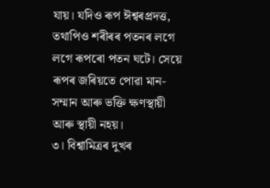যায়। যদিও ৰূপ ঈশ্বৰপ্ৰদত্ত, তথাপিও শৰীৰৰ পতনৰ লগে লগে ৰূপৰো পতন ঘটে। সেয়ে ৰূপৰ জৰিয়তে পোৱা মান-সম্মান আৰু ভক্তি ক্ষণস্থায়ী আৰু স্থায়ী নহয়।
৩। বিশ্বামিত্ৰৰ দুখৰ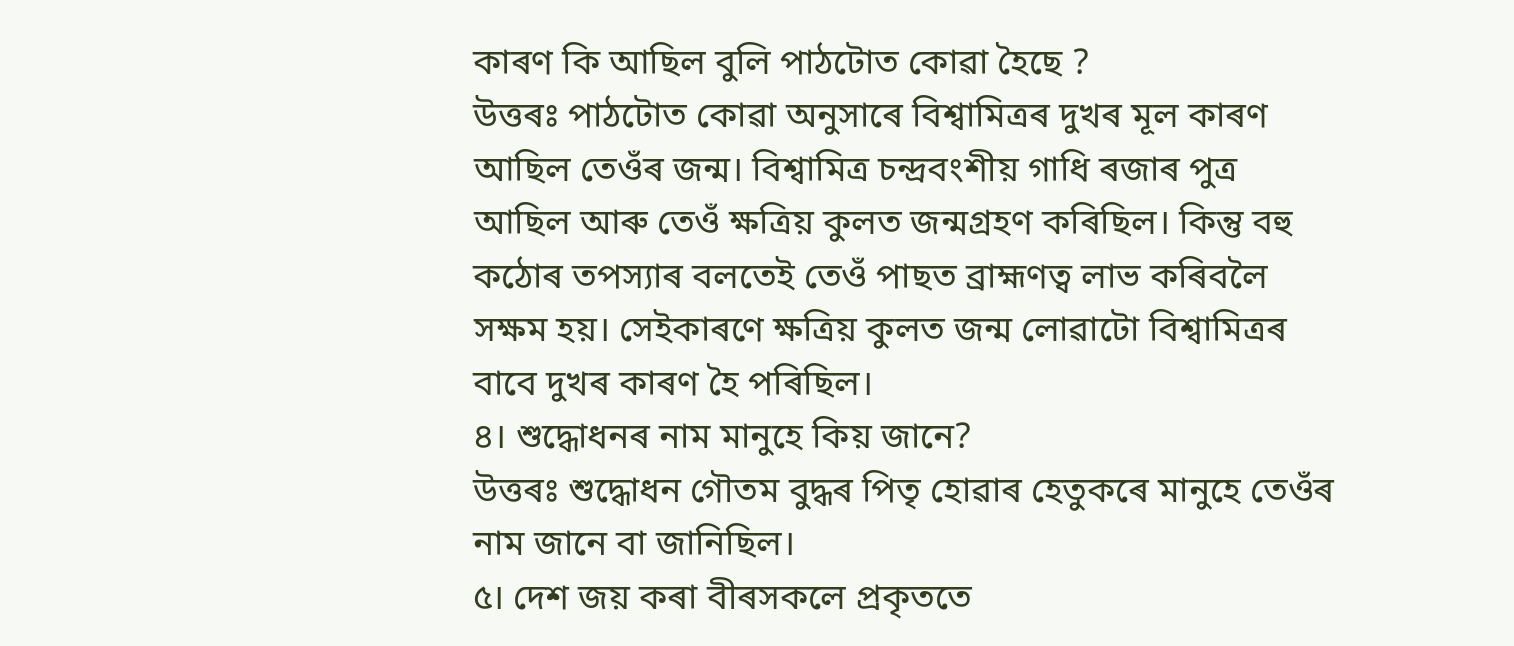কাৰণ কি আছিল বুলি পাঠটোত কোৱা হৈছে ?
উত্তৰঃ পাঠটোত কোৱা অনুসাৰে বিশ্বামিত্ৰৰ দুখৰ মূল কাৰণ আছিল তেওঁৰ জন্ম। বিশ্বামিত্ৰ চন্দ্ৰবংশীয় গাধি ৰজাৰ পুত্ৰ আছিল আৰু তেওঁ ক্ষত্ৰিয় কুলত জন্মগ্ৰহণ কৰিছিল। কিন্তু বহু কঠোৰ তপস্যাৰ বলতেই তেওঁ পাছত ব্রাহ্মণত্ব লাভ কৰিবলৈ সক্ষম হয়। সেইকাৰণে ক্ষত্ৰিয় কুলত জন্ম লোৱাটো বিশ্বামিত্ৰৰ বাবে দুখৰ কাৰণ হৈ পৰিছিল।
৪। শুদ্ধোধনৰ নাম মানুহে কিয় জানে?
উত্তৰঃ শুদ্ধোধন গৌতম বুদ্ধৰ পিতৃ হোৱাৰ হেতুকৰে মানুহে তেওঁৰ নাম জানে বা জানিছিল।
৫। দেশ জয় কৰা বীৰসকলে প্ৰকৃততে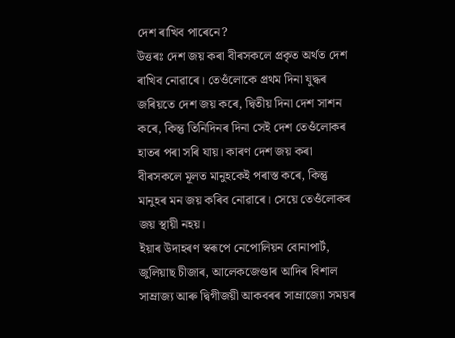দেশ ৰাখিব পাৰেনে?
উত্তৰঃ দেশ জয় কৰা বীৰসকলে প্রকৃত অৰ্থত দেশ ৰাখিব নোৱাৰে। তেওঁলোকে প্ৰথম দিনা যুদ্ধৰ জৰিয়তে দেশ জয় কৰে, দ্বিতীয় দিনা দেশ সাশন কৰে, কিন্তু তিনিদিনৰ দিনা সেই দেশ তেওঁলোকৰ হাতৰ পৰা সৰি যায়। কাৰণ দেশ জয় কৰা বীৰসকলে মূলত মানুহকেই পৰাস্ত কৰে, কিন্তু মানুহৰ মন জয় কৰিব নোৱাৰে। সেয়ে তেওঁলোকৰ জয় স্থায়ী নহয়।
ইয়াৰ উদাহৰণ স্বৰূপে নেপোলিয়ন বোনাপাৰ্ট, জুলিয়াছ চীজাৰ, আলেকজেণ্ডাৰ আদিৰ বিশাল সাম্ৰাজ্য আৰু দ্বিগীজয়ী আকবৰৰ সাম্ৰাজ্যো সময়ৰ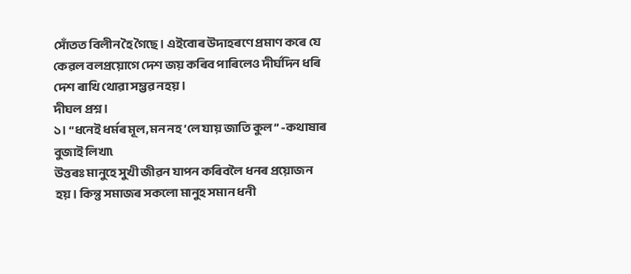সোঁতত বিলীন হৈ গৈছে। এইবোৰ উদাহৰণে প্ৰমাণ কৰে যে কেৱল বলপ্ৰয়োগে দেশ জয় কৰিব পাৰিলেও দীৰ্ঘদিন ধৰি দেশ ৰাখি থোৱা সম্ভৱ নহয়।
দীঘল প্ৰশ্ন।
১। “ধনেই ধৰ্মৰ মূল,মন নহ’লে যায় জাতি কুল” -কথাষাৰ বুজাই লিখা৷
উত্তৰঃ মানুহে সুখী জীৱন যাপন কৰিবলৈ ধনৰ প্ৰয়োজন হয়। কিন্তু সমাজৰ সকলো মানুহ সমান ধনী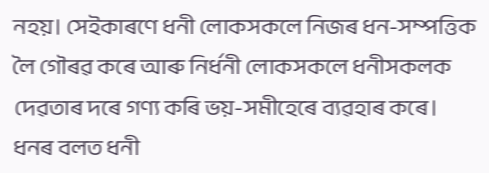নহয়। সেইকাৰণে ধনী লোকসকলে নিজৰ ধন-সম্পত্তিক লৈ গৌৰৱ কৰে আৰু নিৰ্ধনী লোকসকলে ধনীসকলক দেৱতাৰ দৰে গণ্য কৰি ভয়-সমীহেৰে ব্যৱহাৰ কৰে। ধনৰ বলত ধনী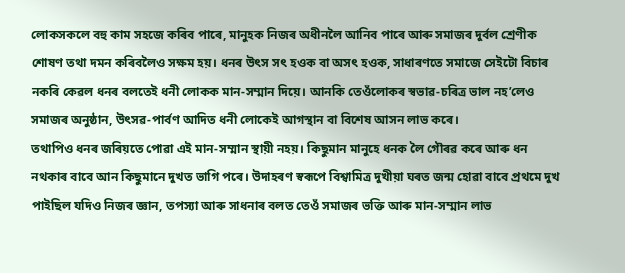লোকসকলে বহু কাম সহজে কৰিব পাৰে, মানুহক নিজৰ অধীনলৈ আনিব পাৰে আৰু সমাজৰ দুর্বল শ্ৰেণীক শোষণ তথা দমন কৰিবলৈও সক্ষম হয়। ধনৰ উৎস সৎ হওক বা অসৎ হওক, সাধাৰণতে সমাজে সেইটো বিচাৰ নকৰি কেৱল ধনৰ বলতেই ধনী লোকক মান-সম্মান দিয়ে। আনকি তেওঁলোকৰ স্বভাৱ-চৰিত্ৰ ভাল নহ’লেও সমাজৰ অনুষ্ঠান, উৎসৱ-পাৰ্বণ আদিত ধনী লোকেই আগস্থান বা বিশেষ আসন লাভ কৰে।
তথাপিও ধনৰ জৰিয়তে পোৱা এই মান-সম্মান স্থায়ী নহয়। কিছুমান মানুহে ধনক লৈ গৌৰৱ কৰে আৰু ধন নথকাৰ বাবে আন কিছুমানে দুখত ভাগি পৰে। উদাহৰণ স্বৰূপে বিশ্বামিত্ৰ দুখীয়া ঘৰত জন্ম হোৱা বাবে প্ৰথমে দুখ পাইছিল যদিও নিজৰ জ্ঞান, তপস্যা আৰু সাধনাৰ বলত তেওঁ সমাজৰ ভক্তি আৰু মান-সম্মান লাভ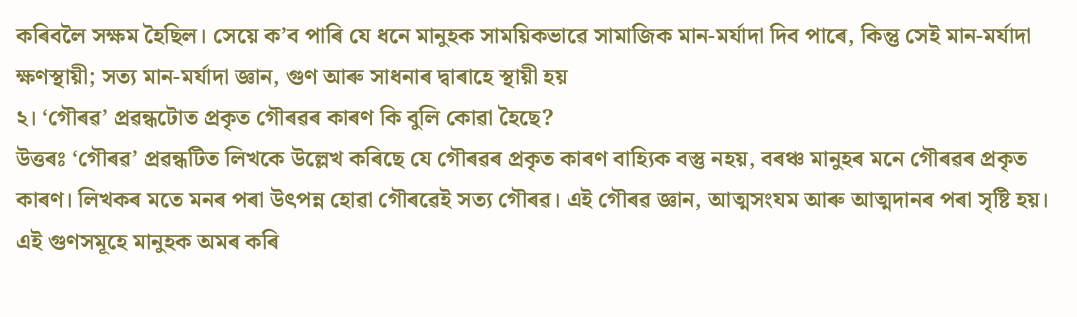কৰিবলৈ সক্ষম হৈছিল। সেয়ে ক’ব পাৰি যে ধনে মানুহক সাময়িকভাৱে সামাজিক মান-মৰ্যাদা দিব পাৰে, কিন্তু সেই মান-মৰ্যাদা ক্ষণস্থায়ী; সত্য মান-মৰ্যাদা জ্ঞান, গুণ আৰু সাধনাৰ দ্বাৰাহে স্থায়ী হয়
২। ‘গৌৰৱ’ প্ৰৱন্ধটোত প্ৰকৃত গৌৰৱৰ কাৰণ কি বুলি কোৱা হৈছে?
উত্তৰঃ ‘গৌৰৱ’ প্ৰৱন্ধটিত লিখকে উল্লেখ কৰিছে যে গৌৰৱৰ প্ৰকৃত কাৰণ বাহ্যিক বস্তু নহয়, বৰঞ্চ মানুহৰ মনে গৌৰৱৰ প্ৰকৃত কাৰণ। লিখকৰ মতে মনৰ পৰা উৎপন্ন হোৱা গৌৰৱেই সত্য গৌৰৱ। এই গৌৰৱ জ্ঞান, আত্মসংযম আৰু আত্মদানৰ পৰা সৃষ্টি হয়। এই গুণসমূহে মানুহক অমৰ কৰি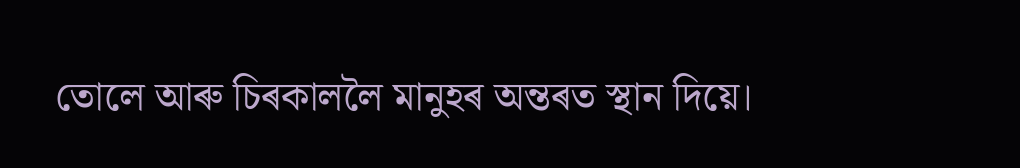তোলে আৰু চিৰকাললৈ মানুহৰ অন্তৰত স্থান দিয়ে।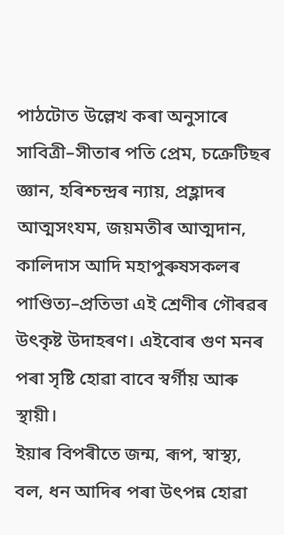পাঠটোত উল্লেখ কৰা অনুসাৰে সাবিত্ৰী–সীতাৰ পতি প্ৰেম, চক্ৰেটিছৰ জ্ঞান, হৰিশ্চন্দ্ৰৰ ন্যায়, প্ৰহ্লাদৰ আত্মসংযম, জয়মতীৰ আত্মদান, কালিদাস আদি মহাপুৰুষসকলৰ পাণ্ডিত্য–প্ৰতিভা এই শ্ৰেণীৰ গৌৰৱৰ উৎকৃষ্ট উদাহৰণ। এইবোৰ গুণ মনৰ পৰা সৃষ্টি হোৱা বাবে স্বৰ্গীয় আৰু স্থায়ী।
ইয়াৰ বিপৰীতে জন্ম, ৰূপ, স্বাস্থ্য, বল, ধন আদিৰ পৰা উৎপন্ন হোৱা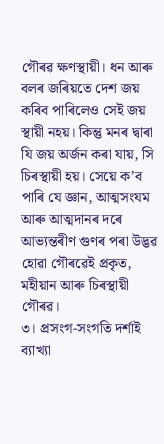গৌৰৱ ক্ষণস্থায়ী। ধন আৰু বলৰ জৰিয়তে দেশ জয় কৰিব পাৰিলেও সেই জয় স্থায়ী নহয়। কিন্তু মনৰ দ্বাৰা যি জয় অৰ্জন কৰা যায়, সি চিৰস্থায়ী হয়। সেয়ে ক’ব পাৰি যে জ্ঞান, আত্মসংযম আৰু আত্মদানৰ দৰে আভ্যন্তৰীণ গুণৰ পৰা উদ্ভৱ হোৱা গৌৰৱেই প্ৰকৃত, মহীয়ান আৰু চিৰস্থায়ী গৌৰৱ।
৩। প্ৰসংগ-সংগতি দৰ্শাই ব্যাখ্যা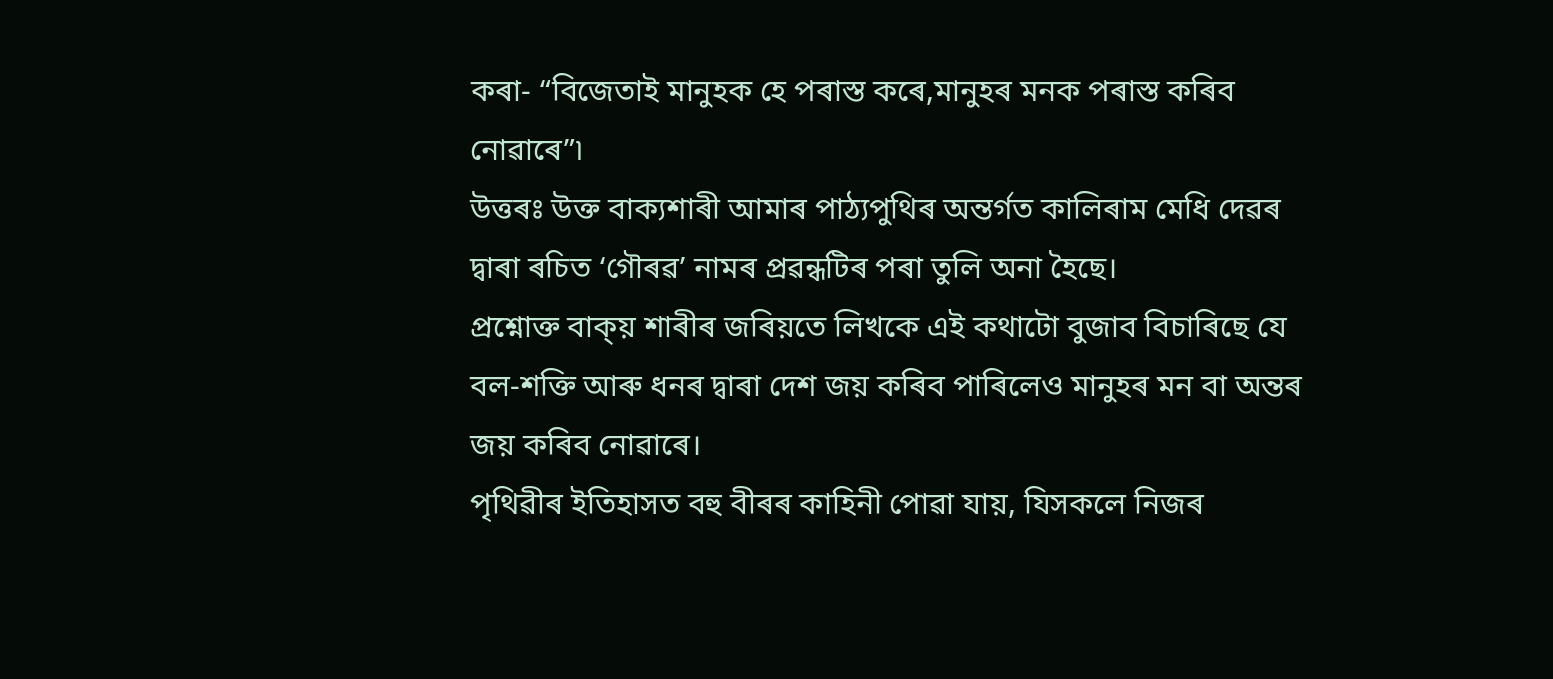কৰা- “বিজেতাই মানুহক হে পৰাস্ত কৰে,মানুহৰ মনক পৰাস্ত কৰিব নোৱাৰে”৷
উত্তৰঃ উক্ত বাক্যশাৰী আমাৰ পাঠ্যপুথিৰ অন্তৰ্গত কালিৰাম মেধি দেৱৰ দ্বাৰা ৰচিত ‘গৌৰৱ’ নামৰ প্ৰৱন্ধটিৰ পৰা তুলি অনা হৈছে।
প্ৰশ্নোক্ত বাক্য় শাৰীৰ জৰিয়তে লিখকে এই কথাটো বুজাব বিচাৰিছে যে বল-শক্তি আৰু ধনৰ দ্বাৰা দেশ জয় কৰিব পাৰিলেও মানুহৰ মন বা অন্তৰ জয় কৰিব নোৱাৰে।
পৃথিৱীৰ ইতিহাসত বহু বীৰৰ কাহিনী পোৱা যায়, যিসকলে নিজৰ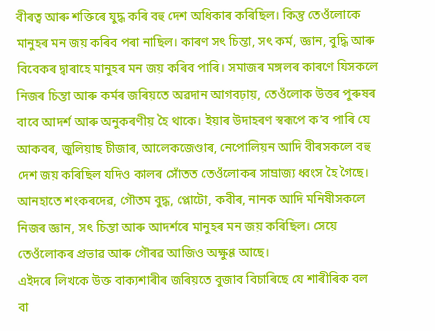বীৰত্ব আৰু শক্তিৰে যুদ্ধ কৰি বহু দেশ অধিকাৰ কৰিছিল। কিন্তু তেওঁলোকে মানুহৰ মন জয় কৰিব পৰা নাছিল। কাৰণ সৎ চিন্তা, সৎ কৰ্ম, জ্ঞান, বুদ্ধি আৰু বিবেকৰ দ্বাৰাহে মানুহৰ মন জয় কৰিব পাৰি। সমাজৰ মঙ্গলৰ কাৰণে যিসকলে নিজৰ চিন্তা আৰু কৰ্মৰ জৰিয়তে অৱদান আগবঢ়ায়, তেওঁলোক উত্তৰ পুৰুষৰ বাবে আদৰ্শ আৰু অনুকৰণীয় হৈ থাকে। ইয়াৰ উদাহৰণ স্বৰূপে ক’ব পাৰি যে আকবৰ, জুলিয়াছ চীজাৰ, আলেকজেণ্ডাৰ, নেপোলিয়ন আদি বীৰসকলে বহু দেশ জয় কৰিছিল যদিও কালৰ সোঁতত তেওঁলোকৰ সাম্ৰাজ্য ধ্বংস হৈ গৈছে। আনহাতে শংকৰদেৱ, গৌতম বুদ্ধ, প্লোটো, কবীৰ, নানক আদি মনিষীসকলে নিজৰ জ্ঞান, সৎ চিন্তা আৰু আদৰ্শৰে মানুহৰ মন জয় কৰিছিল। সেয়ে তেওঁলোকৰ প্ৰভাৱ আৰু গৌৰৱ আজিও অক্ষুণ্ণ আছে।
এইদৰে লিখকে উক্ত বাক্যশাৰীৰ জৰিয়তে বুজাব বিচাৰিছে যে শাৰীৰিক বল বা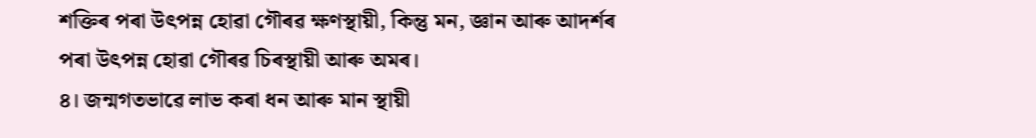শক্তিৰ পৰা উৎপন্ন হোৱা গৌৰৱ ক্ষণস্থায়ী, কিন্তু মন, জ্ঞান আৰু আদৰ্শৰ পৰা উৎপন্ন হোৱা গৌৰৱ চিৰস্থায়ী আৰু অমৰ।
৪। জন্মগতভাৱে লাভ কৰা ধন আৰু মান স্থায়ী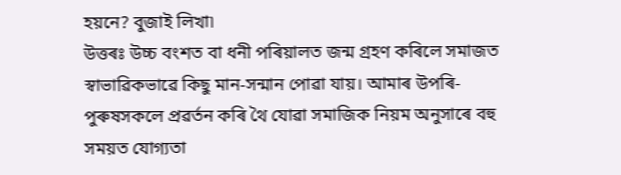হয়নে? বুজাই লিখা৷
উত্তৰঃ উচ্চ বংশত বা ধনী পৰিয়ালত জন্ম গ্ৰহণ কৰিলে সমাজত স্বাভাৱিকভাৱে কিছু মান-সন্মান পোৱা যায়। আমাৰ উপৰি-পুৰুষসকলে প্ৰৱৰ্তন কৰি থৈ যোৱা সমাজিক নিয়ম অনুসাৰে বহু সময়ত যোগ্যতা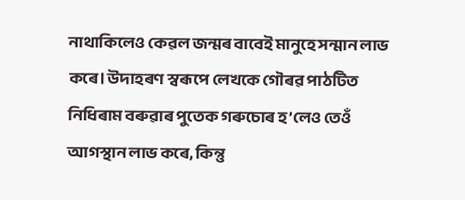নাথাকিলেও কেৱল জন্মৰ বাবেই মানুহে সন্মান লাভ কৰে। উদাহৰণ স্বৰূপে লেখকে গৌৰৱ পাঠটিত নিধিৰাম বৰুৱাৰ পুতেক গৰুচোৰ হ’লেও তেওঁ আগস্থান লাভ কৰে, কিন্তু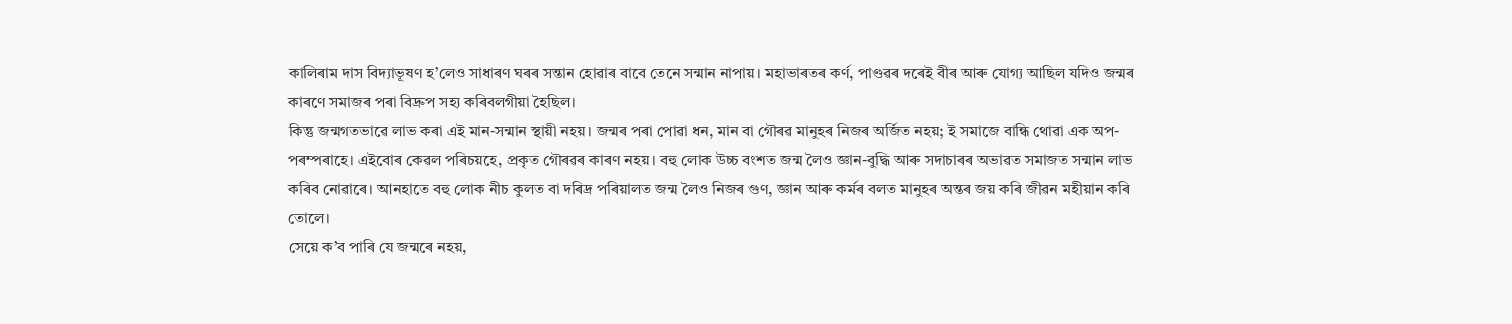কালিৰাম দাস বিদ্যাভূষণ হ’লেও সাধাৰণ ঘৰৰ সন্তান হোৱাৰ বাবে তেনে সন্মান নাপায়। মহাভাৰতৰ কৰ্ণ, পাণ্ডৱৰ দৰেই বীৰ আৰু যোগ্য আছিল যদিও জন্মৰ কাৰণে সমাজৰ পৰা বিদ্ৰুপ সহ্য কৰিবলগীয়া হৈছিল।
কিন্তু জন্মগতভাৱে লাভ কৰা এই মান-সন্মান স্থায়ী নহয়। জন্মৰ পৰা পোৱা ধন, মান বা গৌৰৱ মানুহৰ নিজৰ অৰ্জিত নহয়; ই সমাজে বান্ধি থোৱা এক অপ-পৰম্পৰাহে। এইবোৰ কেৱল পৰিচয়হে, প্ৰকৃত গৌৰৱৰ কাৰণ নহয়। বহু লোক উচ্চ বংশত জন্ম লৈও জ্ঞান-বুদ্ধি আৰু সদাচাৰৰ অভাৱত সমাজত সন্মান লাভ কৰিব নোৱাৰে। আনহাতে বহু লোক নীচ কুলত বা দৰিদ্ৰ পৰিয়ালত জন্ম লৈও নিজৰ গুণ, জ্ঞান আৰু কৰ্মৰ বলত মানুহৰ অন্তৰ জয় কৰি জীৱন মহীয়ান কৰি তোলে।
সেয়ে ক’ব পাৰি যে জন্মৰে নহয়,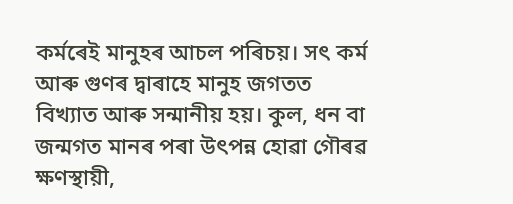কৰ্মৰেই মানুহৰ আচল পৰিচয়। সৎ কৰ্ম আৰু গুণৰ দ্বাৰাহে মানুহ জগতত বিখ্যাত আৰু সন্মানীয় হয়। কুল, ধন বা জন্মগত মানৰ পৰা উৎপন্ন হোৱা গৌৰৱ ক্ষণস্থায়ী,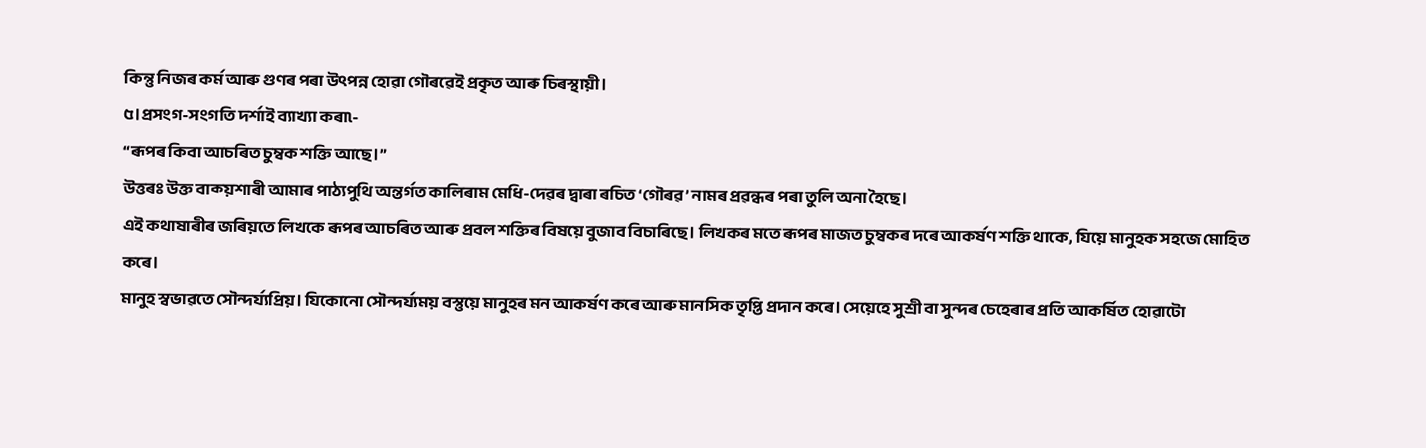কিন্তু নিজৰ কৰ্ম আৰু গুণৰ পৰা উৎপন্ন হোৱা গৌৰৱেই প্ৰকৃত আৰু চিৰস্থায়ী।
৫।প্ৰসংগ-সংগতি দৰ্শাই ব্যাখ্যা কৰা৷-
“ৰূপৰ কিবা আচৰিত চুম্বক শক্তি আছে।”
উত্তৰঃ উক্ত বাক্য়শাৰী আমাৰ পাঠ্যপুথি অন্তৰ্গত কালিৰাম মেধি-দেৱৰ দ্বাৰা ৰচিত ‘গৌৰৱ’ নামৰ প্ৰৱন্ধৰ পৰা তুলি অনা হৈছে।
এই কথাষাৰীৰ জৰিয়তে লিখকে ৰূপৰ আচৰিত আৰু প্ৰবল শক্তিৰ বিষয়ে বুজাব বিচাৰিছে। লিখকৰ মতে ৰূপৰ মাজত চুম্বকৰ দৰে আকৰ্ষণ শক্তি থাকে, যিয়ে মানুহক সহজে মোহিত কৰে।
মানুহ স্বভাৱতে সৌন্দৰ্য্যপ্ৰিয়। যিকোনো সৌন্দৰ্য্যময় বস্তুয়ে মানুহৰ মন আকৰ্ষণ কৰে আৰু মানসিক তৃপ্তি প্ৰদান কৰে। সেয়েহে সুশ্ৰী বা সুন্দৰ চেহেৰাৰ প্ৰতি আকর্ষিত হোৱাটো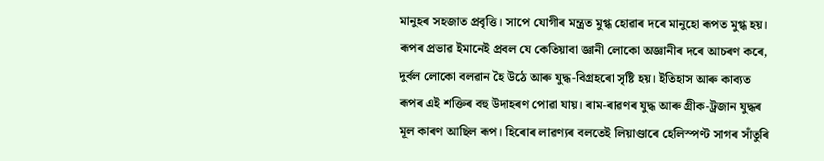মানুহৰ সহজাত প্ৰবৃত্তি। সাপে যোগীৰ মন্ত্ৰত মুগ্ধ হোৱাৰ দৰে মানুহো ৰূপত মুগ্ধ হয়। ৰূপৰ প্ৰভাৱ ইমানেই প্ৰবল যে কেতিয়াবা জ্ঞানী লোকো অজ্ঞানীৰ দৰে আচৰণ কৰে, দুৰ্বল লোকো বলৱান হৈ উঠে আৰু যুদ্ধ-বিগ্ৰহৰো সৃষ্টি হয়। ইতিহাস আৰু কাব্যত ৰূপৰ এই শক্তিৰ বহু উদাহৰণ পোৱা যায়। ৰাম-ৰাৱণৰ যুদ্ধ আৰু গ্ৰীক-ট্ৰজান যুদ্ধৰ মূল কাৰণ আছিল ৰূপ। হিৰোৰ লাৱণ্যৰ বলতেই লিয়াণ্ডাৰে হেলিস্পণ্ট সাগৰ সাঁতুৰি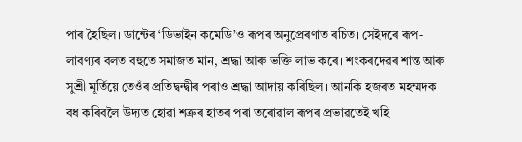পাৰ হৈছিল। ডান্টেৰ ‘ডিভাইন কমেডি’ও ৰূপৰ অনুপ্ৰেৰণাত ৰচিত। সেইদৰে ৰূপ-লাবণ্যৰ বলত বহুতে সমাজত মান, শ্রদ্ধা আৰু ভক্তি লাভ কৰে। শংকৰদেৱৰ শান্ত আৰু সুশ্ৰী মূৰ্তিয়ে তেওঁৰ প্ৰতিদ্বন্দ্বীৰ পৰাও শ্রদ্ধা আদায় কৰিছিল। আনকি হজৰত মহম্মদক বধ কৰিবলৈ উদ্যত হোৱা শত্ৰুৰ হাতৰ পৰা তৰোৱাল ৰূপৰ প্ৰভাৱতেই খহি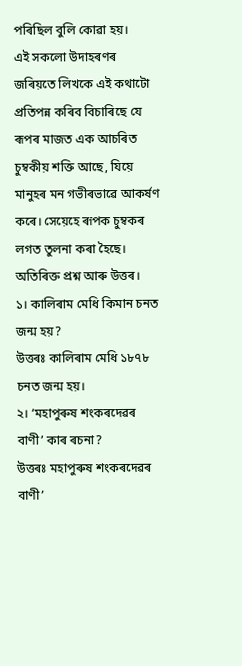পৰিছিল বুলি কোৱা হয়।
এই সকলো উদাহৰণৰ জৰিয়তে লিখকে এই কথাটো প্ৰতিপন্ন কৰিব বিচাৰিছে যে ৰূপৰ মাজত এক আচৰিত চুম্বকীয় শক্তি আছে, যিয়ে মানুহৰ মন গভীৰভাৱে আকৰ্ষণ কৰে। সেয়েহে ৰূপক চুম্বকৰ লগত তুলনা কৰা হৈছে।
অতিৰিক্ত প্ৰশ্ন আৰু উত্তৰ।
১। কালিৰাম মেধি কিমান চনত জন্ম হয়?
উত্তৰঃ কালিৰাম মেধি ১৮৭৮ চনত জন্ম হয়।
২। ‘মহাপুৰুষ শংকৰদেৱৰ বাণী’ কাৰ ৰচনা?
উত্তৰঃ মহাপুৰুষ শংকৰদেৱৰ বাণী’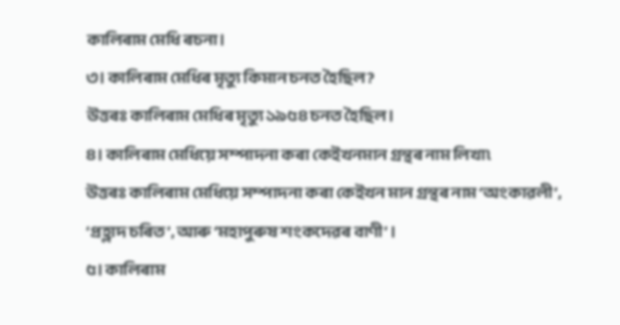কালিৰাম মেধি ৰচনা।
৩। কালিৰাম মেধিৰ মৃত্যু কিমান চনত হৈছিল?
উত্তৰঃ কালিৰাম মেধিৰ মৃত্যু ১৯৫৪ চনত হৈছিল।
৪। কালিৰাম মেধিয়ে সম্পাদনা কৰা কেইখনমান গ্ৰন্থৰ নাম লিখা৷
উত্তৰঃ কালিৰাম মেধিয়ে সম্পাদনা কৰা কেইখন মান গ্ৰন্থৰ নাম ‘অংকাৱলী’, ‘প্ৰহ্লাদ চৰিত’, আৰু ‘মহাপুৰুষ শংকদেৱৰ বাণী’ ।
৫। কালিৰাম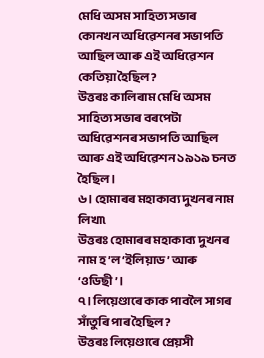মেধি অসম সাহিত্য সভাৰ কোনখন অধিৱেশনৰ সভাপতি আছিল আৰু এই অধিৱেশন কেতিয়া হৈছিল?
উত্তৰঃ কালিৰাম মেধি অসম সাহিত্য সভাৰ বৰপেটা অধিৱেশনৰ সভাপতি আছিল আৰু এই অধিৱেশন ১৯১৯ চনত হৈছিল ।
৬। হোমাৰৰ মহাকাব্য দুখনৰ নাম লিখা৷
উত্তৰঃ হোমাৰৰ মহাকাব্য দুখনৰ নাম হ’ল ‘ইলিয়াড’ আৰু ‘ওডিছী’।
৭। লিয়েণ্ডাৰে কাক পাবলৈ সাগৰ সাঁতুৰি পাৰ হৈছিল?
উত্তৰঃ লিয়েণ্ডাৰে প্ৰেয়সী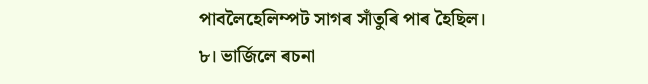পাবলৈহেলিম্পট সাগৰ সাঁতুৰি পাৰ হৈছিল।
৮। ভার্জিলে ৰচনা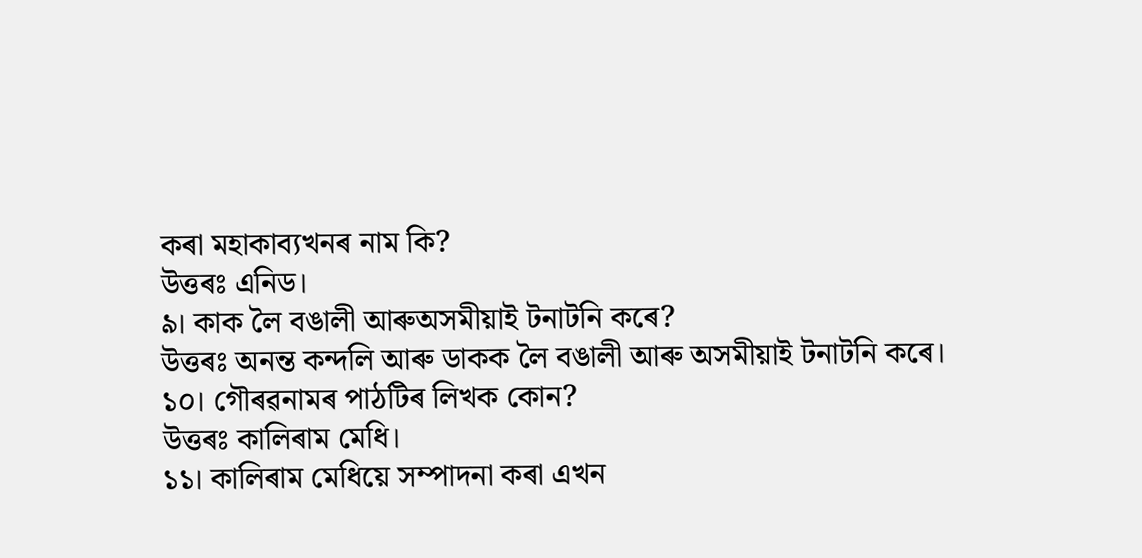কৰা মহাকাব্যখনৰ নাম কি?
উত্তৰঃ এনিড।
৯। কাক লৈ বঙালী আৰুঅসমীয়াই টনাটনি কৰে?
উত্তৰঃ অনন্ত কন্দলি আৰু ডাকক লৈ বঙালী আৰু অসমীয়াই টনাটনি কৰে।
১০। গৌৰৱনামৰ পাঠটিৰ লিখক কোন?
উত্তৰঃ কালিৰাম মেধি।
১১। কালিৰাম মেধিয়ে সম্পাদনা কৰা এখন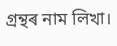গ্ৰন্থৰ নাম লিখা।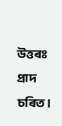উত্তৰঃ প্রাদ চৰিত।